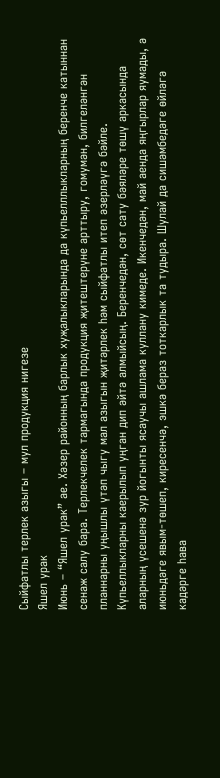Сыйфатлы терлек азыгы – мул продукция нигезе
Яшел урак
Июнь – “Яшел урак” ае. Хәзер районның барлык хуҗалыкларында да күпьелллыкларның беренче катыннан сенаж салу бара. Терлекчелек тармагында продукция җитештерүне арттыру, гомумән, билгеләнгән планнарны уңышлы үтәп чыгу мал азыгын җитәрлек һәм сыйфатлы итеп әзерләүгә бәйле.
Күпьеллыкларны каерылып уңган дип әйтә алмыйсың. Беренчедән, сөт сату бәяләре төшү аркасында аларның үсешенә зур йогынты ясаучы ашлама куллану кимеде. Икенчедән, май аенда яңгырлар яумады, ә июньдәге явым-төшеп, киресенчә, эшкә бераз тоткарлык та тудыра. Шулай да сишәмбедәге өйләгә кадәрге һава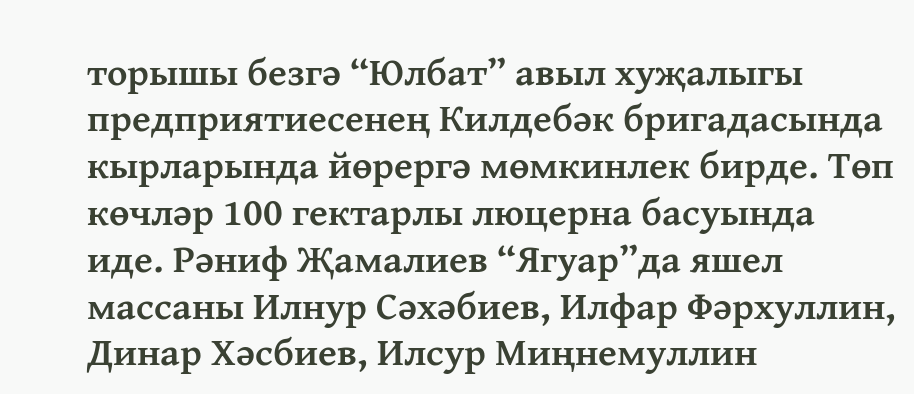торышы безгә “Юлбат” авыл хуҗалыгы предприятиесенең Килдебәк бригадасында кырларында йөрергә мөмкинлек бирде. Төп көчләр 100 гектарлы люцерна басуында иде. Рәниф Җамалиев “Ягуар”да яшел массаны Илнур Сәхәбиев, Илфар Фәрхуллин, Динар Хәсбиев, Илсур Миңнемуллин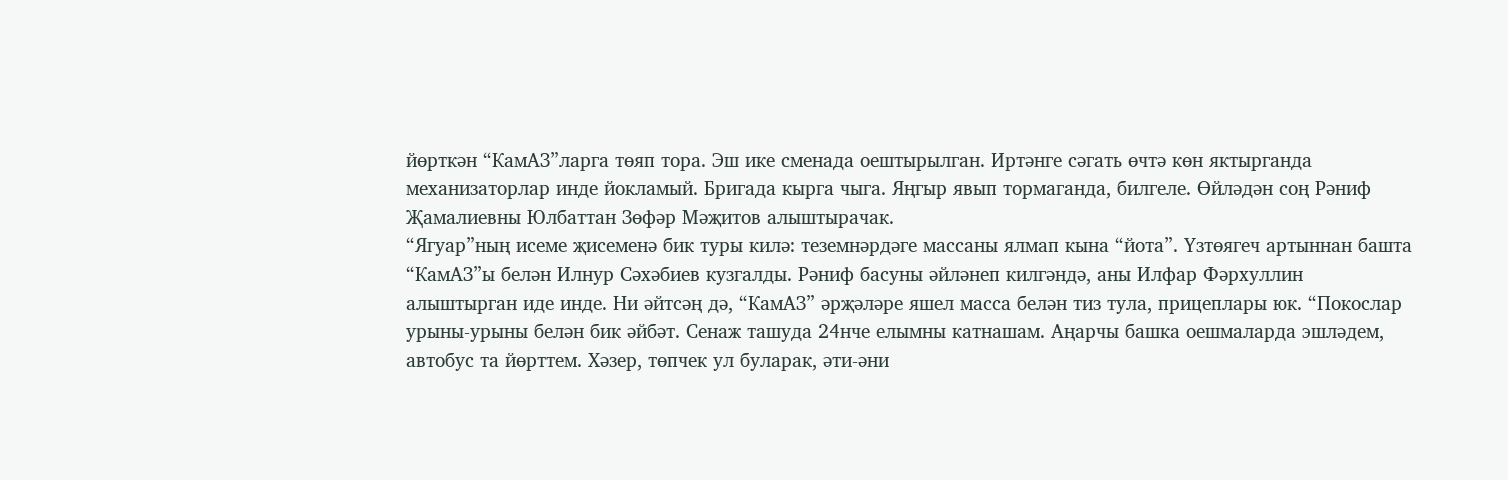йөрткән “КамАЗ”ларга төяп тора. Эш ике сменада оештырылган. Иртәнге сәгать өчтә көн яктырганда механизаторлар инде йокламый. Бригада кырга чыга. Яңгыр явып тормаганда, билгеле. Өйләдән соң Рәниф Җамалиевны Юлбаттан Зөфәр Мәҗитов алыштырачак.
“Ягуар”ның исеме җисеменә бик туры килә: теземнәрдәге массаны ялмап кына “йота”. Үзтөягеч артыннан башта “КамАЗ”ы белән Илнур Сәхәбиев кузгалды. Рәниф басуны әйләнеп килгәндә, аны Илфар Фәрхуллин алыштырган иде инде. Ни әйтсәң дә, “КамАЗ” әрҗәләре яшел масса белән тиз тула, прицеплары юк. “Покослар урыны-урыны белән бик әйбәт. Сенаж ташуда 24нче елымны катнашам. Аңарчы башка оешмаларда эшләдем, автобус та йөрттем. Хәзер, төпчек ул буларак, әти-әни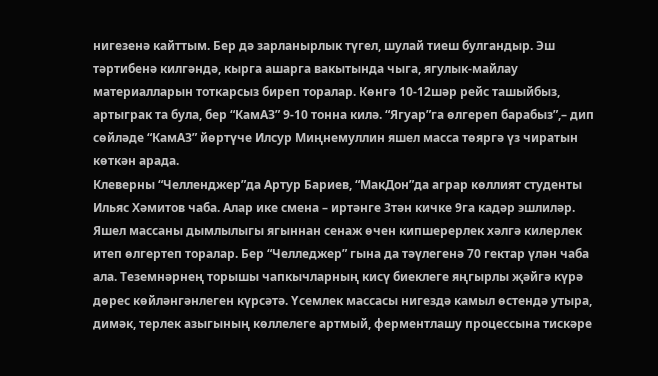нигезенә кайттым. Бер дә зарланырлык түгел, шулай тиеш булгандыр. Эш тәртибенә килгәндә, кырга ашарга вакытында чыга, ягулык-майлау материалларын тоткарсыз биреп торалар. Көнгә 10-12шәр рейс ташыйбыз, артыграк та була, бер “КамАЗ” 9-10 тонна килә. “Ягуар”га өлгереп барабыз”,– дип сөйләде “КамАЗ” йөртүче Илсур Миңнемуллин яшел масса төяргә үз чиратын көткән арада.
Клеверны “Челленджер”да Артур Бариев, “МакДон”да аграр көллият студенты Ильяс Хәмитов чаба. Алар ике смена – иртәнге 3тән кичке 9га кадәр эшлиләр. Яшел массаны дымлылыгы ягыннан сенаж өчен кипшерерлек хәлгә килерлек итеп өлгертеп торалар. Бер “Челледжер” гына да тәүлегенә 70 гектар үлән чаба ала. Теземнәрнең торышы чапкычларның кисү биеклеге яңгырлы җәйгә күрә дөрес көйләнгәнлеген күрсәтә. Үсемлек массасы нигездә камыл өстендә утыра, димәк, терлек азыгының көллелеге артмый, ферментлашу процессына тискәре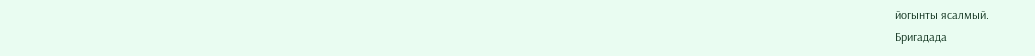йогынты ясалмый.
Бригадада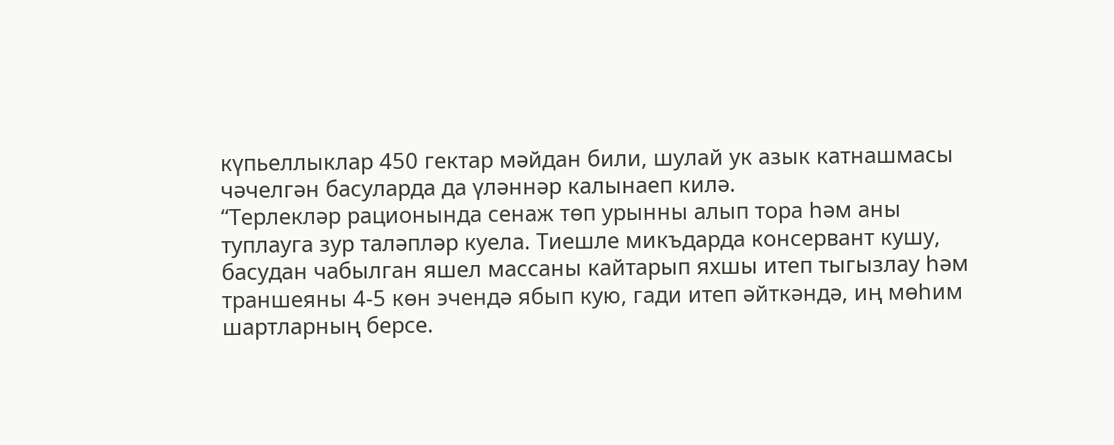күпьеллыклар 450 гектар мәйдан били, шулай ук азык катнашмасы чәчелгән басуларда да үләннәр калынаеп килә.
“Терлекләр рационында сенаж төп урынны алып тора һәм аны туплауга зур таләпләр куела. Тиешле микъдарда консервант кушу, басудан чабылган яшел массаны кайтарып яхшы итеп тыгызлау һәм траншеяны 4-5 көн эчендә ябып кую, гади итеп әйткәндә, иң мөһим шартларның берсе.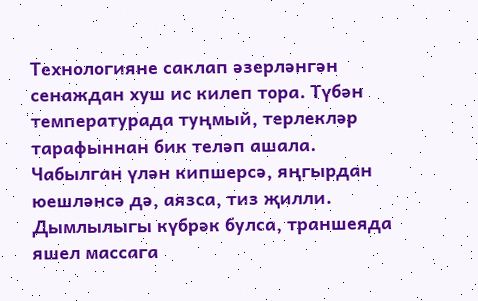Технологияне саклап әзерләнгән сенаждан хуш ис килеп тора. Түбән температурада туңмый, терлекләр тарафыннан бик теләп ашала. Чабылган үлән кипшерсә, яңгырдан юешләнсә дә, аязса, тиз җилли. Дымлылыгы күбрәк булса, траншеяда яшел массага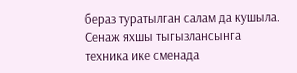бераз туратылган салам да кушыла. Сенаж яхшы тыгызлансынга техника ике сменада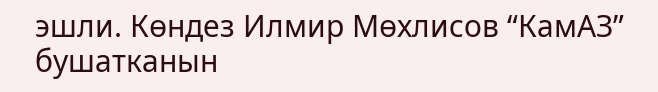эшли. Көндез Илмир Мөхлисов “КамАЗ” бушатканын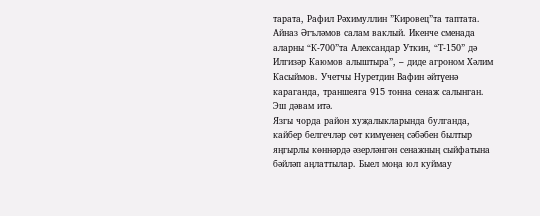тарата, Рафил Рәхимуллин ”Кировец”та таптата. Айназ Әгъләмов салам ваклый. Икенче сменада аларны “К-700”та Александар Уткин, “Т-150” дә Илгизәр Каюмов алыштыра”, – диде агроном Хәлим Касыймов. Учетчы Нуретдин Вафин әйтүенә караганда, траншеяга 915 тонна сенаж салынган.
Эш дәвам итә.
Язгы чорда район хуҗалыкларында булганда, кайбер белгечләр сөт кимүенең сәбәбен былтыр яңгырлы көннәрдә әзерләнгән сенажның сыйфатына бәйләп аңлаттылар. Быел моңа юл куймау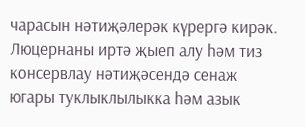чарасын нәтиҗәлерәк күрергә кирәк. Люцернаны иртә җыеп алу һәм тиз консервлау нәтиҗәсендә сенаж югары туклыклылыкка һәм азык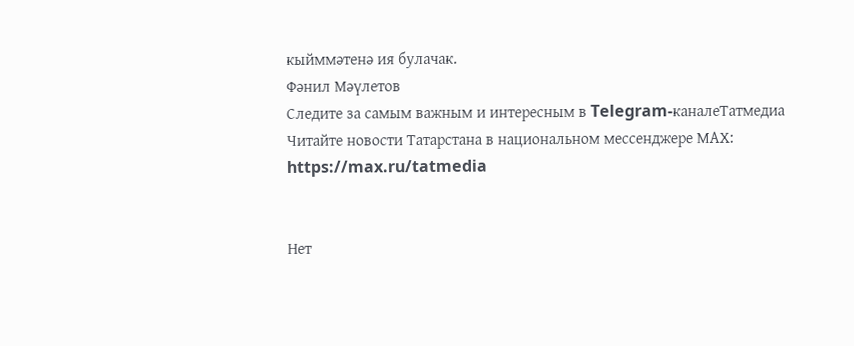кыйммәтенә ия булачак.
Фәнил Мәүлетов
Следите за самым важным и интересным в Telegram-каналеТатмедиа
Читайте новости Татарстана в национальном мессенджере MАХ: https://max.ru/tatmedia


Нет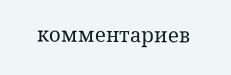комментариев